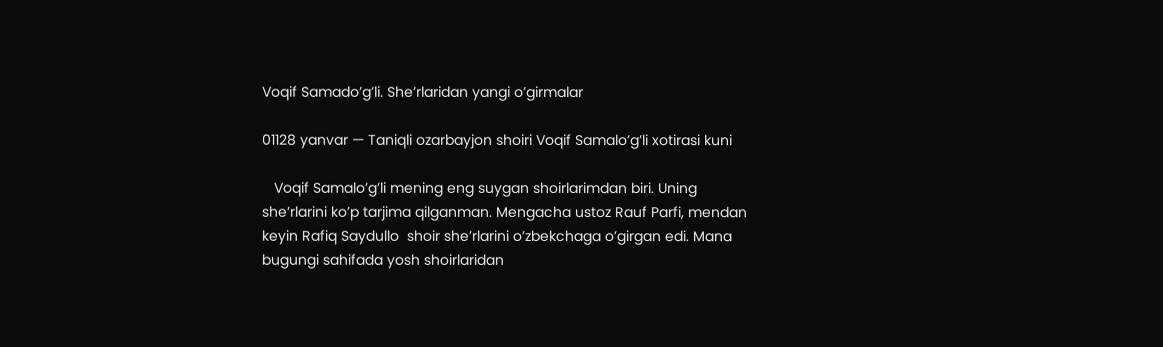Voqif Samado’g’li. She’rlaridan yangi o’girmalar

01128 yanvar — Taniqli ozarbayjon shoiri Voqif Samalo’g’li xotirasi kuni

   Voqif Samalo’g’li mening eng suygan shoirlarimdan biri. Uning she’rlarini ko’p tarjima qilganman. Mengacha ustoz Rauf Parfi, mendan keyin Rafiq Saydullo  shoir she’rlarini o’zbekchaga o’girgan edi. Mana bugungi sahifada yosh shoirlaridan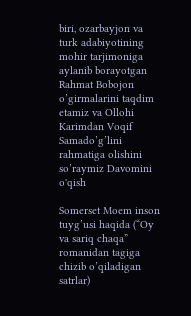biri, ozarbayjon va turk adabiyotining mohir tarjimoniga aylanib borayotgan Rahmat Bobojon o’girmalarini taqdim etamiz va Ollohi Karimdan Voqif Samado’g’lini rahmatiga olishini so’raymiz Davomini o'qish

Somerset Moem inson tuyg’usi haqida (“Oy va sariq chaqa” romanidan tagiga chizib o’qiladigan satrlar)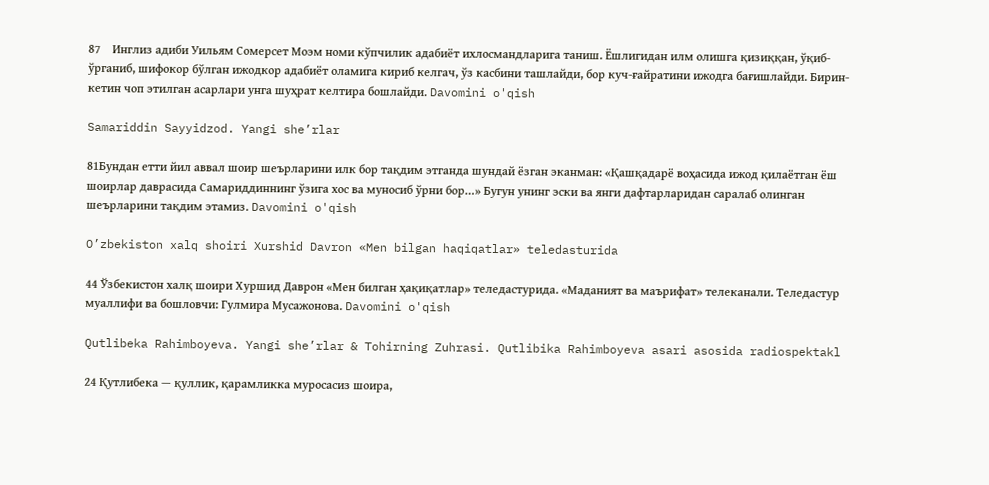87    Инглиз адиби Уильям Сомерсет Моэм номи кўпчилик адабиёт ихлосмандларига таниш. Ёшлигидан илм олишга қизиққан, ўқиб-ўрганиб, шифокор бўлган ижодкор адабиёт оламига кириб келгач, ўз касбини ташлайди, бор куч-ғайратини ижодга бағишлайди. Бирин-кетин чоп этилган асарлари унга шуҳрат келтира бошлайди. Davomini o'qish

Samariddin Sayyidzod. Yangi she’rlar

81Бундан етти йил аввал шоир шеърларини илк бор тақдим этганда шундай ёзган эканман: «Қашқадарё воҳасида ижод қилаётган ёш шоирлар даврасида Самариддиннинг ўзига хос ва муносиб ўрни бор…» Бугун унинг эски ва янги дафтарларидан саралаб олинган шеърларини тақдим этамиз. Davomini o'qish

O’zbekiston xalq shoiri Xurshid Davron «Men bilgan haqiqatlar» teledasturida

44 Ўзбекистон халқ шоири Хуршид Даврон «Мен билган ҳақиқатлар» теледастурида. «Маданият ва маърифат» телеканали. Теледастур муаллифи ва бошловчи: Гулмира Мусажонова. Davomini o'qish

Qutlibeka Rahimboyeva. Yangi she’rlar & Tohirning Zuhrasi. Qutlibika Rahimboyeva asari asosida radiospektakl

24 Қутлибека — қуллик, қарамликка муросасиз шоира,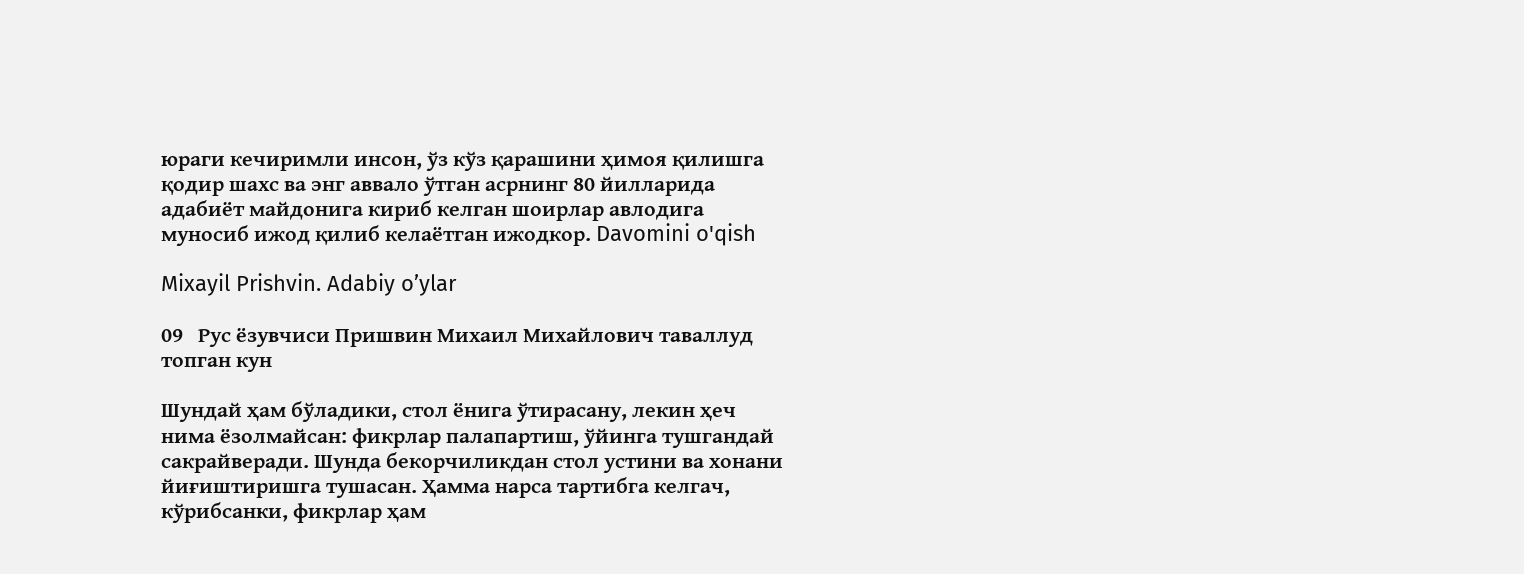юраги кечиримли инсон, ўз кўз қарашини ҳимоя қилишга қодир шахс ва энг аввало ўтган асрнинг 80 йилларида адабиёт майдонига кириб келган шоирлар авлодига муносиб ижод қилиб келаётган ижодкор. Davomini o'qish

Mixayil Prishvin. Adabiy o’ylar

09   Рус ёзувчиси Пришвин Михаил Михайлович таваллуд топган кун

Шундай ҳам бўладики, стол ёнига ўтирасану, лекин ҳеч нима ёзолмайсан: фикрлар палапартиш, ўйинга тушгандай сакрайверади. Шунда бекорчиликдан стол устини ва хонани йиғиштиришга тушасан. Ҳамма нарса тартибга келгач, кўрибсанки, фикрлар ҳам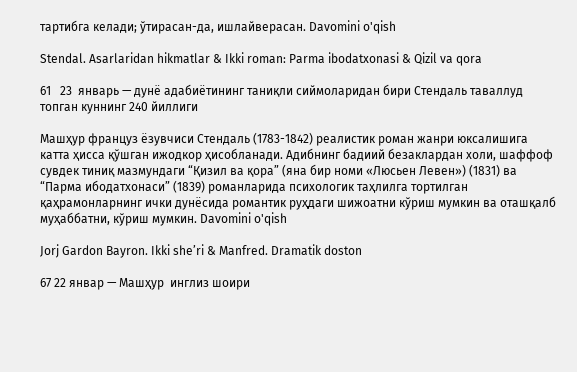тартибга келади; ўтирасан-да, ишлайверасан. Davomini o'qish

Stendal. Asarlaridan hikmatlar & Ikki roman: Parma ibodatxonasi & Qizil va qora

61   23  январь — дунё адабиётининг таниқли сиймоларидан бири Стендаль таваллуд топган куннинг 240 йиллиги

Машҳур француз ёзувчиси Стендаль (1783-1842) реалистик роман жанри юксалишига катта ҳисса қўшган ижодкор ҳисобланади. Адибнинг бадиий безаклардан холи, шаффоф сувдек тиниқ мазмундаги “Қизил ва қора” (яна бир номи «Люсьен Левен») (1831) ва “Парма ибодатхонаси” (1839) романларида психологик таҳлилга тортилган қаҳрамонларнинг ички дунёсида романтик руҳдаги шижоатни кўриш мумкин ва оташқалб муҳаббатни, кўриш мумкин. Davomini o'qish

Jorj Gardon Bayron. Ikki she’ri & Manfred. Dramatik doston

67 22 январ — Машҳур  инглиз шоири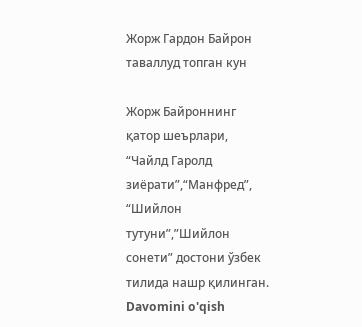Жорж Гардон Байрон таваллуд топган кун

Жорж Байроннинг қатор шеърлари, “Чайлд Гаролд зиёрати”,“Манфред”, “Шийлон тутуни”,”Шийлон сонети” достони ўзбек тилида нашр қилинган. Davomini o'qish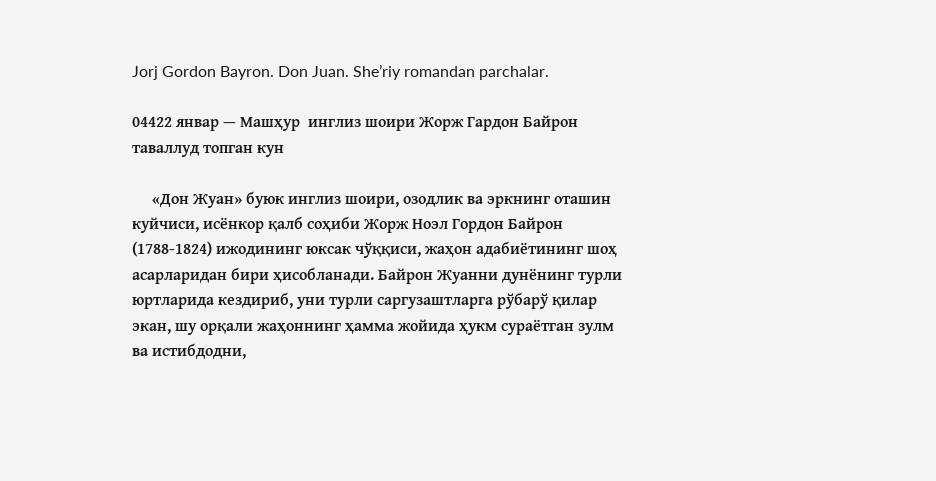Jorj Gordon Bayron. Don Juan. She’riy romandan parchalar.

04422 январ — Машҳур  инглиз шоири Жорж Гардон Байрон таваллуд топган кун

     «Дон Жуан» буюк инглиз шоири, озодлик ва эркнинг оташин куйчиси, исёнкор қалб соҳиби Жорж Ноэл Гордон Байрон (1788-1824) ижодининг юксак чўққиси, жаҳон адабиётининг шоҳ асарларидан бири ҳисобланади. Байрон Жуанни дунёнинг турли юртларида кездириб, уни турли саргузаштларга рўбарў қилар экан, шу орқали жаҳоннинг ҳамма жойида ҳукм сураётган зулм ва истибдодни,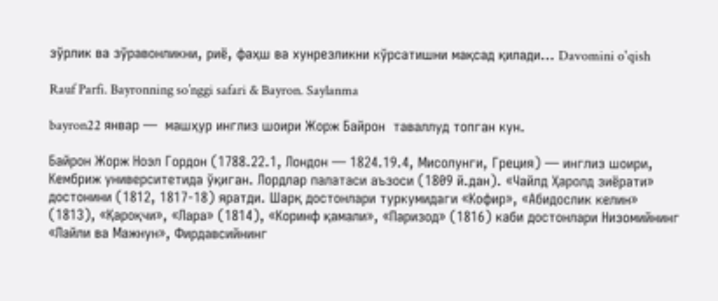зўрлик ва зўравонликни, риё, фаҳш ва хунрезликни кўрсатишни мақсад қилади… Davomini o'qish

Rauf Parfi. Bayronning so’nggi safari & Bayron. Saylanma

bayron22 январ —  машҳур инглиз шоири Жорж Байрон  таваллуд топган кун.

Байрон Жорж Ноэл Гордон (1788.22.1, Лондон — 1824.19.4, Мисолунги, Греция) — инглиз шоири, Кембриж университетида ўқиган. Лордлар палатаси аъзоси (1809 й.дан). «Чайлд Ҳаролд зиёрати» достонини (1812, 1817-18) яратди. Шарқ достонлари туркумидаги «Кофир», «Абидослик келин» (1813), «Қароқчи», «Лара» (1814), «Коринф қамали», «Паризод» (1816) каби достонлари Низомийнинг «Лайли ва Мажнун», Фирдавсийнинг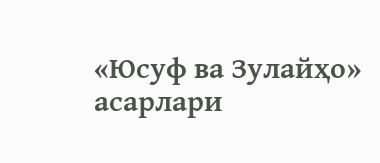«Юсуф ва Зулайҳо» асарлари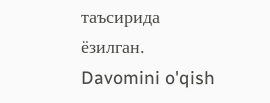таъсирида ёзилган. Davomini o'qish